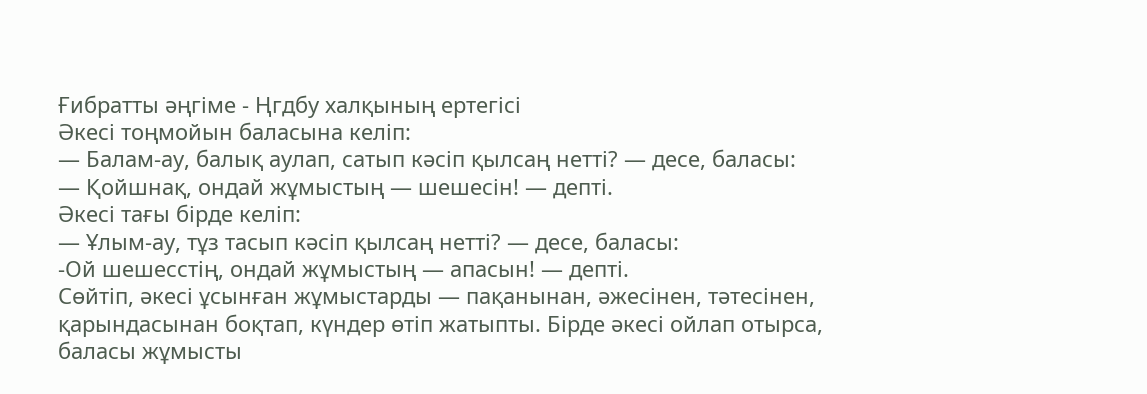Ғибратты әңгіме - Ңгдбу халқының ертегісі
Әкесі тоңмойын баласына келіп:
— Балам-ау, балық аулап, сатып кәсіп қылсаң нетті? — десе, баласы:
— Қойшнақ, ондай жұмыстың — шешесін! — депті.
Әкесі тағы бірде келіп:
— Ұлым-ау, тұз тасып кәсіп қылсаң нетті? — десе, баласы:
-Ой шешесстің, ондай жұмыстың — апасын! — депті.
Сөйтіп, әкесі ұсынған жұмыстарды — пақанынан, әжесінен, тәтесінен, қарындасынан боқтап, күндер өтіп жатыпты. Бірде әкесі ойлап отырса, баласы жұмысты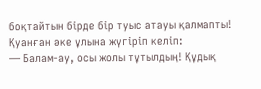боқтайтын бірде бір туыс атауы қалмапты! Қуанған әке ұлына жүгіріп келіп:
— Балам-ау, осы жолы тұтылдың! Құдық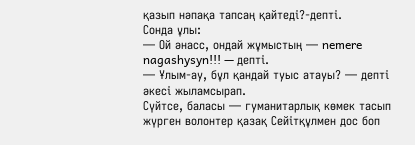қазып нәпақа тапсаң қайтеді?-депті.
Сонда ұлы:
— Ой әнасс, ондай жұмыстың — nemere nagashysyn!!! — депті.
— Ұлым-ау, бұл қандай туыс атауы? — депті әкесі жыламсырап.
Сүйтсе, баласы — гуманитарлық көмек тасып жүрген волонтер қазақ Сейітқұлмен дос боп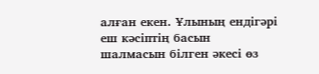алған екен. Ұлының ендігәрі еш кәсіптің басын шалмасын білген әкесі өз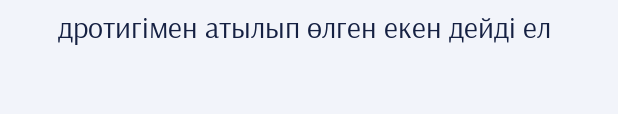дротигімен атылып өлген екен дейді ел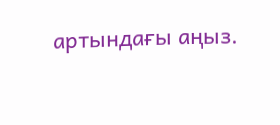артындағы аңыз.